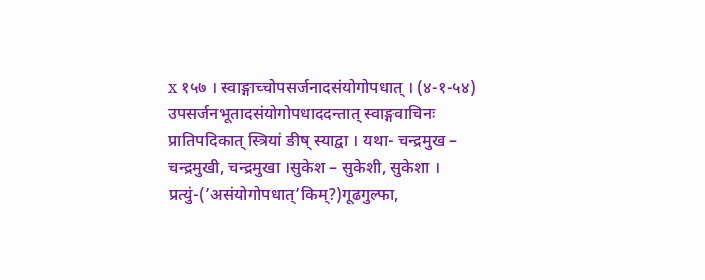x १५७ । स्वाङ्गाच्चोपसर्जनादसंयोगोपधात् । (४-१-५४) उपसर्जनभूतादसंयोगोपधाददन्तात् स्वाङ्गवाचिनः प्रातिपदिकात् स्त्रियां ङीष् स्याद्वा । यथा- चन्द्रमुख – चन्द्रमुखी, चन्द्रमुखा ।सुकेश – सुकेशी, सुकेशा । प्रत्युं-(’असंयोगोपधात्’किम्?)गूढगुल्फा,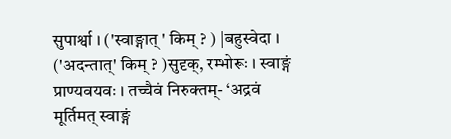सुपार्श्वा । ('स्वाङ्गात् ' किम् ? ) |बहुस्वेदा । ('अदन्तात्' किम् ? )सुदृक्, रम्भोरूः । स्वाङ्गं प्राण्यवयवः । तच्चैवं निरुक्तम्- ‘अद्रवं मूर्तिमत् स्वाङ्गं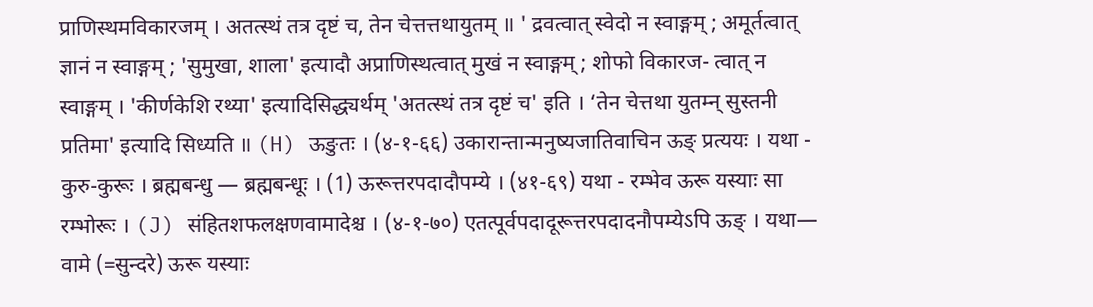प्राणिस्थमविकारजम् । अतत्स्थं तत्र दृष्टं च, तेन चेत्तत्तथायुतम् ॥ ' द्रवत्वात् स्वेदो न स्वाङ्गम् ; अमूर्तत्वात् ज्ञानं न स्वाङ्गम् ; 'सुमुखा, शाला' इत्यादौ अप्राणिस्थत्वात् मुखं न स्वाङ्गम् ; शोफो विकारज- त्वात् न स्वाङ्गम् । 'कीर्णकेशि रथ्या' इत्यादिसिद्ध्यर्थम् 'अतत्स्थं तत्र दृष्टं च' इति । ‘तेन चेत्तथा युतम्न् सुस्तनी प्रतिमा' इत्यादि सिध्यति ॥ (H) ऊङुतः । (४-१-६६) उकारान्तान्मनुष्यजातिवाचिन ऊङ् प्रत्ययः । यथा - कुरु-कुरूः । ब्रह्मबन्धु — ब्रह्मबन्धूः । (1) ऊरूत्तरपदादौपम्ये । (४१-६९) यथा - रम्भेव ऊरू यस्याः सा रम्भोरूः । (J) संहितशफलक्षणवामादेश्च । (४-१-७०) एतत्पूर्वपदादूरूत्तरपदादनौपम्येऽपि ऊङ् । यथा— वामे (=सुन्दरे) ऊरू यस्याः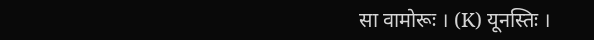सा वामोरूः । (K) यूनस्तिः ।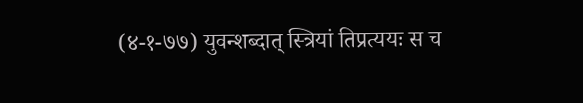(४-१-७७) युवन्शब्दात् स्त्रियां तिप्रत्ययः स च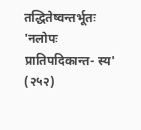तद्धितेष्वन्तर्भूतः 'नलोपः प्रातिपदिकान्त- स्य' (२५२)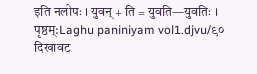इति नलोपः । युवन् + ति = युवति—युवतिः ।
पृष्ठम्:Laghu paniniyam vol1.djvu/९०
दिखावट